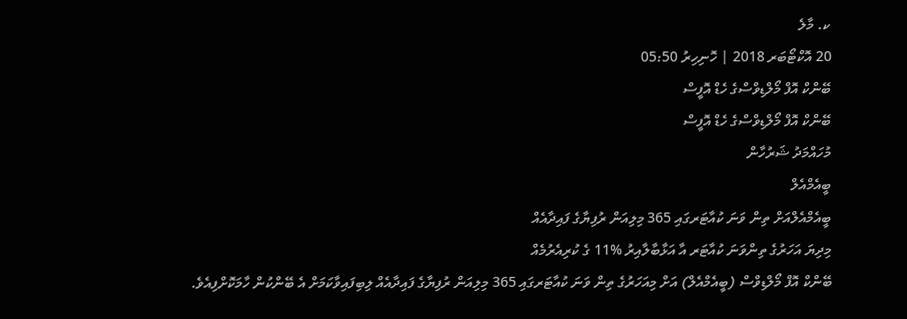ކ. މާލެ
20 އޮކްޓޯބަރ 2018 | ހޮނިހިރު 05:50
ބޭންކް އޮފް މޯލްޑިވްސްގެ ހެޑް އޮފީސް
ބޭންކް އޮފް މޯލްޑިވްސްގެ ހެޑް އޮފީސް
މުހައްމަދު ޝަރުހާން
ބީއެމްއެލް
ބީއެމްއެލްއަށް ތިން ވަނަ ކުއާޓަރގައި 365 މިލިއަން ރުފިޔާގެ ފައިދާއެއް
މިދިޔަ އަހަރުގެ ތިންވަނަ ކުއާޓަރ އާ އަޅާބާލާއިރު %11 ގެ ކުރިއެރުމެއް
ބޭންކް އޮފް މޯލްޑިވްސް (ބީއެމްއެލް) އަށް މިއަހަރުގެ ތިން ވަނަ ކުއާޓަރގައި 365 މިލިއަން ރުފިޔާގެ ފައިދާއެއް ލިބިފައިވާކަމަށް އެ ބޭންކުން ހާމަކޮށްފިއެވެ.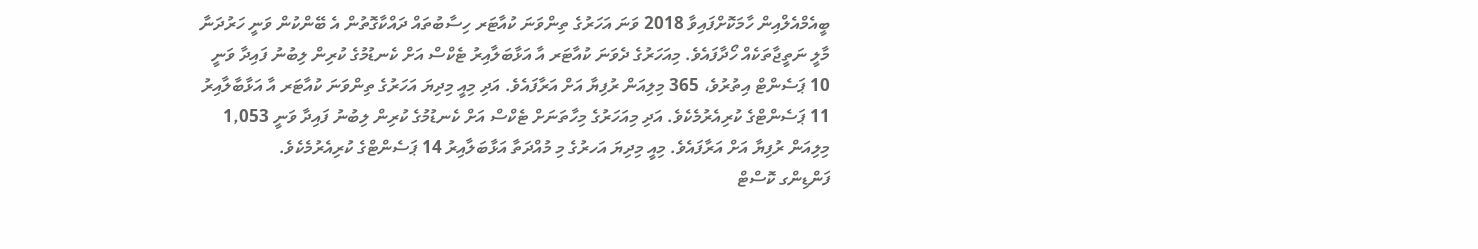ބީއެމްއެލްއިން ހާމަކޮށްފައިވާ 2018 ވަނަ އަހަރުގެ ތިންވަނަ ކުއާޓަރ ހިސާބުތައް ދައްކާގޮތުން އެ ބޭންކުން ވަނީ ހަރުދަނާ މާލީ ނަތީޖާތަކެއް ހޯދާފައެވެ. މިއަހަރުގެ ދެވަނަ ކުއާޓަރ އާ އަޅާބަލާއިރު ޓެކްސް އަށް ކެނޑުމުގެ ކުރިން ލިބުނު ފައިދާ ވަނީ 10 ޕަސެންޓް އިތުރުވެ، 365 މިލިއަން ރުފިޔާ އަށް އަރާފައެވެ. އަދި މިއީ މިދިޔަ އަހަރުގެ ތިންވަނަ ކުއާޓަރ އާ އަޅާބާލާއިރު 11 ޕަސެންޓްގެ ކުރިއެރުމެކެވެ. އަދި މިއަހަރުގެ މިހާތަނަށް ޓެކްސް އަށް ކެނޑުމުގެ ކުރިން ލިބުނު ފައިދާ ވަނީ 1,053 މިލިއަން ރުފިޔާ އަށް އަރާފައެވެ. މިއީ މިދިޔަ އަހރުގެ މި މުއްދަތާ އަޅާބަލާއިރު 14 ޕަސެންޓްގެ ކުރިއެރުމެކެވެ.
ފަންޑިންގ ކޮސްޓް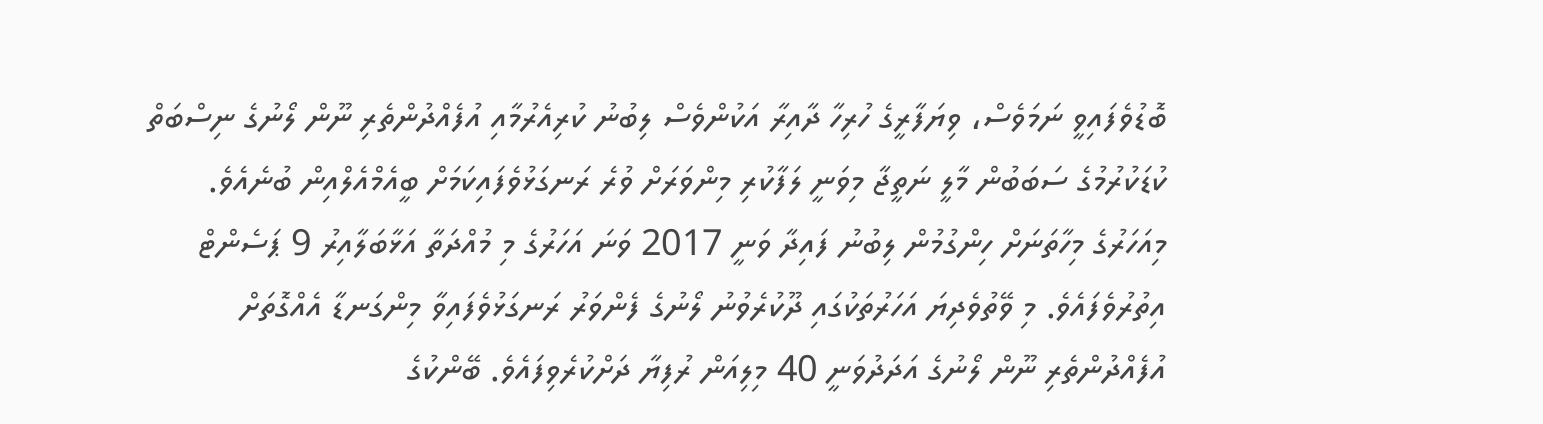ބޮޑުވެފައިވީ ނަމަވެސް، ވިޔަފާރީގެ ހުރިހާ ދާއިރާ އަކުންވެސް ލިބުނު ކުރިއެރުމާއި އުފެއްދުންތެރި ނޫން ލޯނުގެ ނިސްބަތް ކުޑަކުރުމުގެ ސަބަބުން މާލީ ނަތީޖާ މިވަނީ ލަފާކުރި މިންވަރަށް ވުރެ ރަނގަޅުވެފައިކަމަށް ބީއެމްއެލްއިން ބުނެއެވެ. މިއަހަރުގެ މިހާތަނަށް ހިންގުމުން ލިބުނު ފައިދާ ވަނީ 2017 ވަނަ އަހަރުގެ މި މުއްދަތާ އަޅާބަލާއިރު 9 ޕަސެންޓް އިތުރުވެފައެވެ. މި ވޭތުވެދިޔަ އަހަރުތަކުގައި ދޫކުރެވުނު ލޯނުގެ ފެންވަރު ރަނގަޅުވެފައިވާ މިންގަނޑާ އެއްގޮތަށް އުފެއްދުންތެރި ނޫން ލޯނުގެ އަދަދުވަނީ 40 މިލިއަން ރުފިޔާ ދަށްކުރެވިފައެވެ. ބޭންކުގެ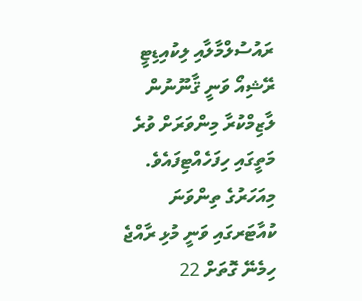ރައުސުލްމާލާއި ލިކުއިޑިޓީ ރޭޝިއޯ ވަނީ ޤާނޫނުން ލާޒިމްކުރާ މިންވަރަށް ވުރެ މަތީގައި ހިފަހެއްޓިފައެވެ.
މިއަހަރުގެ ތިންވަނަ ކުއާޓަރގައި ވަނީ މުޅި ރާއްޖެ ހިމެނޭ ގޮތަށް 22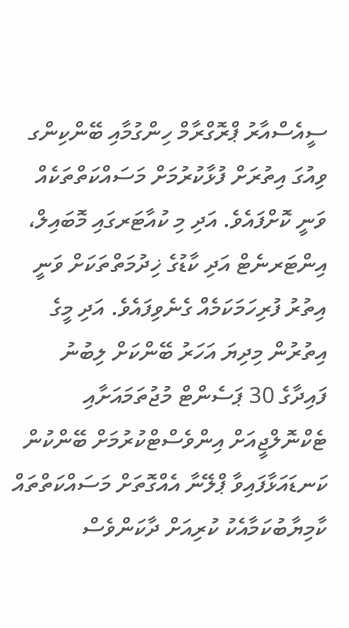ސީއެސްއާރު ޕްރޮގްރާމް ހިންގުމާއި ބޭންކިންގ ވިއުގަ އިތުރަށް ފުޅާކުރުމަށް މަސައްކަތްތަކެއް ވަނީ ކޮށްފައެވެ. އަދި މި ކުއާޓަރގައި މޮބައިލް، އިންޓަރނެޓް އަދި ކާޑުގެ ޚިދުމަތްތަކަށް ވަނީ އިތުރު ފުރިހަމަކަމެއް ގެނެވިފައެވެ. އަދި މީގެ އިތުރުން މިދިޔަ އަހަރު ބޭންކަށް ލިބުނު ފައިދާގެ 30 ޕަސެންޓް މުޖުތަމައަށާއި ޓެކްނޮލްޖީއަށް އިންވެސްޓްކުރުމަށް ބޭންކުން ކަނޑައަޅާފައިވާ ޕްލޭނާ އެއްގޮތަށް މަސައްކަތްތައް ކާމިޔާބުކަމާއެކު ކުރިއަށް ދާކަންވެސް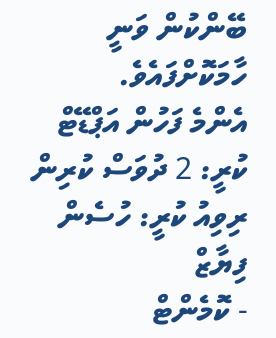ބޭންކުން ވަނީ ހާމަކޮށްފައެވެ.
އެންމެ ފަހުން އަޕްޑޭޓް ކުރީ: 2 ދުވަސް ކުރިން
ރިވިއު ކުރީ: ހުސެން ފިޔާޒް
- ކޮމެންޓް